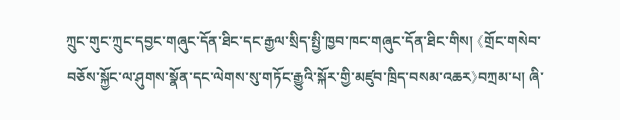ཀྲུང་གུང་ཀྲུང་དབྱང་གཞུང་དོན་ཐིང་དང་རྒྱལ་སྲིད་སྤྱི་ཁྱབ་ཁང་གཞུང་དོན་ཐིང་གིས། 《གྲོང་གསེབ་བཅོས་སྐྱོང་ལ་ཤུགས་སྣོན་དང་ལེགས་སུ་གཏོང་རྒྱུའི་སྐོར་གྱི་མཛུབ་ཁྲིད་བསམ་འཆར》བཀྲམ་པ། ཞི་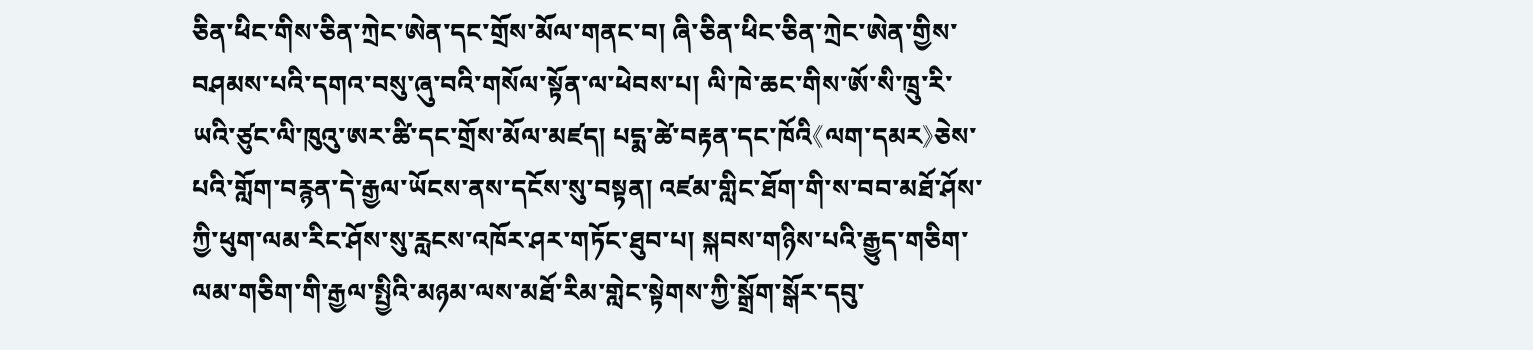ཅིན་ཕིང་གིས་ཅིན་ཀྲེང་ཨེན་དང་གྲོས་མོལ་གནང་བ། ཞི་ཅིན་ཕིང་ཅིན་ཀྲེང་ཨེན་གྱིས་བཤམས་པའི་དགའ་བསུ་ཞུ་བའི་གསོལ་སྟོན་ལ་ཕེབས་པ། ལི་ཁེ་ཆང་གིས་ཨོ་སི་ཁྲུ་རི་ཡའི་ཙུང་ལི་ཁུའུ་ཨར་ཚི་དང་གྲོས་མོལ་མཛད། པདྨ་ཚེ་བརྟན་དང་ཁོའི《ལག་དམར》ཅེས་པའི་གློག་བརྙན་དེ་རྒྱལ་ཡོངས་ནས་དངོས་སུ་བསྟན། འཛམ་གླིང་ཐོག་གི་ས་བབ་མཐོ་ཤོས་ཀྱི་ཕུག་ལམ་རིང་ཤོས་སུ་རླངས་འཁོར་ཤར་གཏོང་ཐུབ་པ། སྐབས་གཉིས་པའི་རྒྱུད་གཅིག་ལམ་གཅིག་གི་རྒྱལ་སྤྱིའི་མཉམ་ལས་མཐོ་རིམ་གླེང་སྟེགས་ཀྱི་སྒྲོག་སྒོར་དབུ་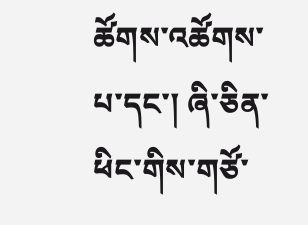ཚོགས་འཚོགས་པ་དང་། ཞི་ཅིན་ཕིང་གིས་གཙོ་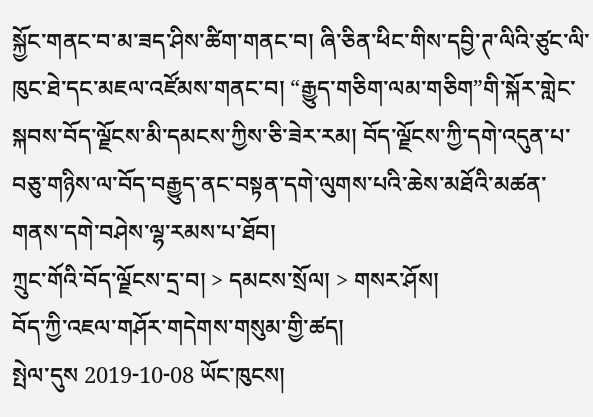སྐྱོང་གནང་བ་མ་ཟད་ཤིས་ཚིག་གནང་བ། ཞི་ཅིན་ཕིང་གིས་དབྱི་ཊ་ལིའི་ཙུང་ལི་ཁུང་ཐེ་དང་མཇལ་འཛོམས་གནང་བ། “རྒྱུད་གཅིག་ལམ་གཅིག”གི་སྐོར་གླེང་སྐབས་བོད་ལྗོངས་མི་དམངས་ཀྱིས་ཅི་ཟེར་རམ། བོད་ལྗོངས་ཀྱི་དགེ་འདུན་པ་བཅུ་གཉིས་ལ་བོད་བརྒྱུད་ནང་བསྟན་དགེ་ལུགས་པའི་ཆེས་མཐོའི་མཚན་གནས་དགེ་བཤེས་ལྷ་རམས་པ་ཐོབ།
ཀྲུང་གོའི་བོད་ལྗོངས་དྲ་བ། > དམངས་སྲོལ། > གསར་ཤོས།
བོད་ཀྱི་འཇལ་གཤོར་གདེགས་གསུམ་གྱི་ཚད།
སྤེལ་དུས 2019-10-08 ཡོང་ཁུངས།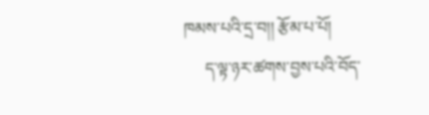ཁམས་པའི་དྲ་བ།། རྩོམ་པ་པོ།
     ད་ལྟ་ཉར་ཚགས་བྱས་པའི་བོད་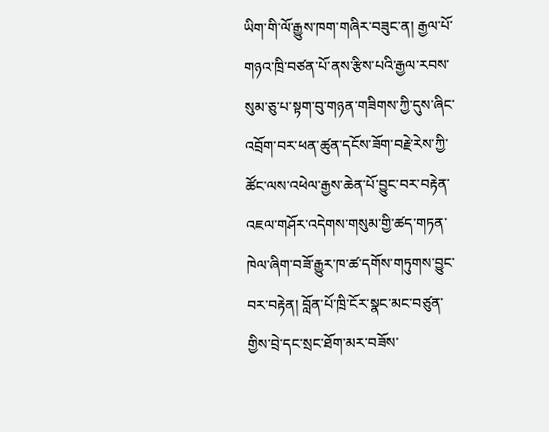ཡིག་གི་ལོ་རྒྱུས་ཁག་གཞིར་བཟུང་ན། རྒྱལ་པོ་གཉའ་ཁྲི་བཙན་པོ་ནས་རྩིས་པའི་རྒྱལ་རབས་སུམ་ཅུ་པ་སྟག་བུ་གཉན་གཟིགས་ཀྱི་དུས་ཞིང་འབྲོག་བར་ཕན་ཚུན་དངོས་ཟོག་བརྗེ་རེས་ཀྱི་ཚོང་ལས་འཕེལ་རྒྱས་ཆེན་པོ་བྱུང་བར་བརྟེན་འཇལ་གཤོར་འདེགས་གསུམ་གྱི་ཚད་གཏན་ཁེལ་ཞིག་བཟོ་རྒྱུར་ཁ་ཚ་དགོས་གཏུགས་བྱུང་བར་བརྟེན། བློན་པོ་ཁྲི་ངོར་སྣང་མང་བཙུན་གྱིས་བྲེ་དང་སྲང་ཐོག་མར་བཟོས་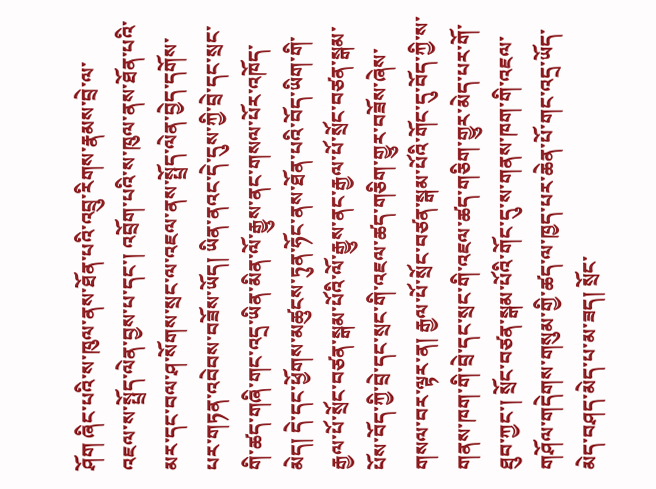ཤོག ཞིང་པའི་ས་ཁུལ་ནས་ཐོན་པའི་འབྲུ་རིགས་རྣམས་བྲེ་ལ་འཇལ་ས་སྤྲོད་ལེན་བྱས་པ་དང་། འབྲོག་པའི་ས་ཁུལ་ནས་ཐོན་པའི་མར་དང་བལ་ཤ་སོགས་སྲང་ལ་འཇལ་ནས་སྤྲོད་ལེན་བྱེད་དགོས་པར་གཏན་འབེབས་བཟོས་ཡོད། ཡིན་ནའང་དེ་དུས་ཀྱི་བྲེ་དང་སྲང་གི་ཚད་གཞི་གང་འདྲ་ཡིན་མིན་ལོ་རྒྱུས་ནང་གསལ་པོར་འཁོད་མེད། དེ་དང་ཕྱོགས་མཚུངས་ཏུན་ཧོང་ནས་ཐོན་པའི་བོད་ཡིག་གི་རྒྱལ་པོ་སྲོང་བཙན་སྒམ་པོའི་ལོ་རྒྱུས་ནང་རྒྱལ་པོ་སྲོང་བཙན་སྒམ་པོས་བོད་ཀྱི་བྲེ་དང་སྲང་གི་འཇལ་ཚད་གཅིག་གྱུར་བཟོས་ཞེས་གསལ་བར་ལྟར་ན། རྒྱལ་པོ་སྲོང་བཙན་སྒམ་པོའི་གོང་དུ་བོད་ཀྱི་ས་གནས་ཁག་གི་བྲེ་དང་སྲང་གི་འཇལ་ཚད་གཅིག་གྱུར་མེད་པར་གོ་ཐུབ་ཀྱང་། སྲོང་བཙན་སྒམ་པོའི་གོང་དུ་ས་གནས་ཁག་གི་འཇལ་གཤོལ་གདེགས་གསུམ་གྱི་ཚད་ལ་ཁྱད་པར་ཆེན་པོ་གང་འདྲ་ཡོད་མེད་བཤད་མེད་པ་མ་ཟད། སྲོང་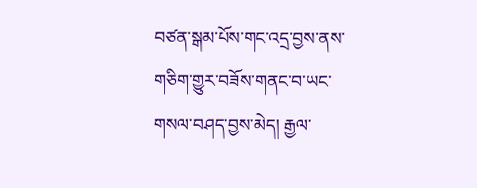བཙན་སྒམ་པོས་གང་འདྲ་བྱས་ནས་གཅིག་གྱུར་བཟོས་གནང་བ་ཡང་གསལ་བཤད་བྱས་མེད། རྒྱལ་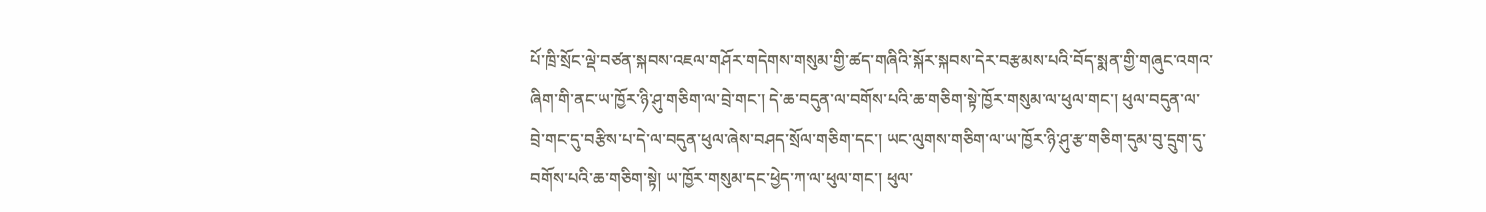པོ་ཁྲི་སྲོང་ལྡེ་བཙན་སྐབས་འཇལ་གཤོར་གདེགས་གསུམ་གྱི་ཚད་གཞིའི་སྐོར་སྐབས་དེར་བརྩམས་པའི་བོད་སྨན་གྱི་གཞུང་འགའ་ཞིག་གི་ནང་ཡ་ཁྱོར་ཉི་ཤུ་གཅིག་ལ་བྲེ་གང་། དེ་ཆ་བདུན་ལ་བགོས་པའི་ཆ་གཅིག་སྟེ་ཁྱོར་གསུམ་ལ་ཕུལ་གང་། ཕུལ་བདུན་ལ་བྲེ་གང་དུ་བརྩིས་པ་དེ་ལ་བདུན་ཕུལ་ཞེས་བཤད་སྲོལ་གཅིག་དང་། ཡང་ལུགས་གཅིག་ལ་ཡ་ཁྱོར་ཉི་ཤུ་རྩ་གཅིག་དུམ་བུ་དྲུག་དུ་བགོས་པའི་ཆ་གཅིག་སྟེ། ཡ་ཁྱོར་གསུམ་དང་ཕྱེད་ཀ་ལ་ཕུལ་གང་། ཕུལ་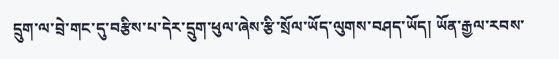དྲུག་ལ་བྲེ་གང་དུ་བརྩིས་པ་དེར་དྲུག་ཕུལ་ཞེས་རྩི་སྲོལ་ཡོད་ལུགས་བཤད་ཡོད། ཡོན་རྒྱལ་རབས་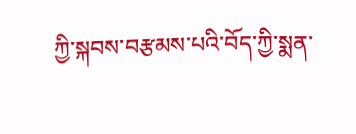ཀྱི་སྐབས་བརྩམས་པའི་བོད་ཀྱི་སྨན་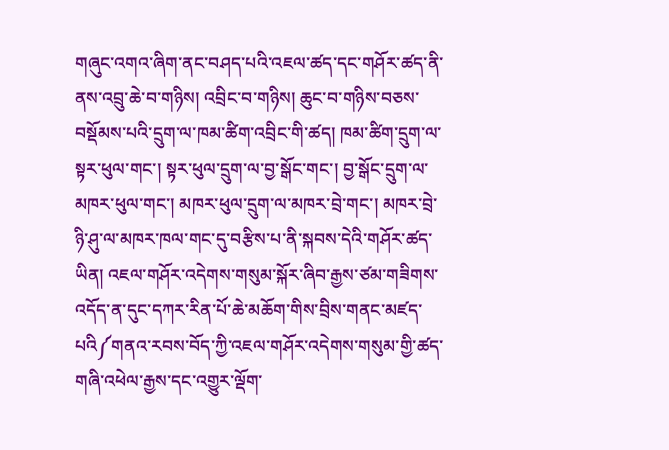གཞུང་འགའ་ཞིག་ནང་བཤད་པའི་འཇལ་ཚད་དང་གཤོར་ཚད་ནི་ནས་འབྲུ་ཆེ་བ་གཉིས། འབྲིང་བ་གཉིས། ཆུང་བ་གཉིས་བཅས་བསྡོམས་པའི་དྲུག་ལ་ཁམ་ཚིག་འབྲིང་གི་ཚད། ཁམ་ཚིག་དྲུག་ལ་སྟར་ཕུལ་གང་། སྟར་ཕུལ་དྲུག་ལ་བྱ་སྒོང་གང་། བྱ་སྒོང་དྲུག་ལ་མཁར་ཕུལ་གང་། མཁར་ཕུལ་དྲུག་ལ་མཁར་བྲེ་གང་། མཁར་བྲེ་ཉི་ཤུ་ལ་མཁར་ཁལ་གང་དུ་བརྩིས་པ་ནི་སྐབས་དེའི་གཤོར་ཚད་ཡིན། འཇལ་གཤོར་འདེགས་གསུམ་སྐོར་ཞིབ་རྒྱས་ཙམ་གཟིགས་འདོད་ན་དུང་དཀར་རིན་པོ་ཆེ་མཆོག་གིས་བྲིས་གནང་མཛད་པའི༼གནའ་རབས་བོད་ཀྱི་འཇལ་གཤོར་འདེགས་གསུམ་གྱི་ཚད་གཞི་འཕེལ་རྒྱས་དང་འགྱུར་ལྡོག་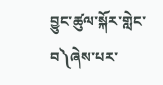བྱུང་ཚུལ་སྐོར་གླེང་བ༽ཞེས་པར་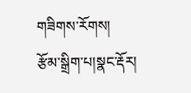གཟིགས་རོགས།
རྩོམ་སྒྲིག་པ།སྣང་རྡོར།